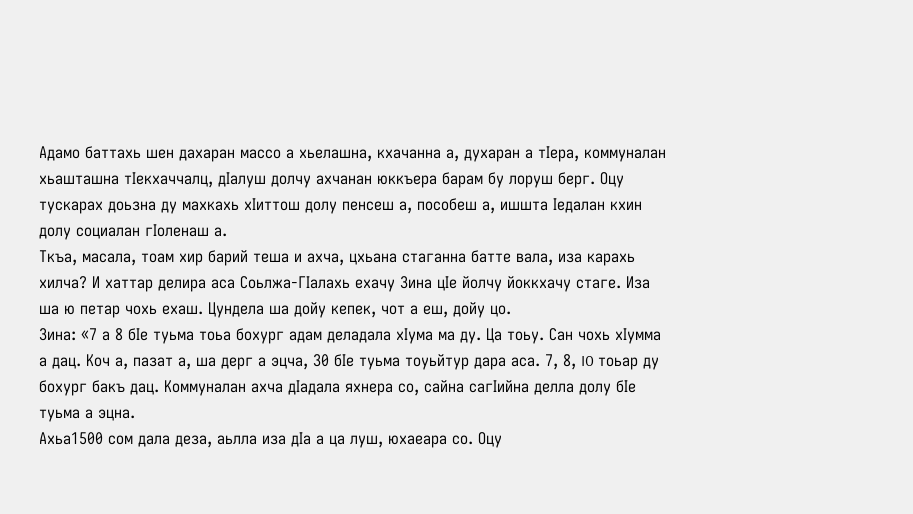Адамо баттахь шен дахаран массо а хьелашна, кхачанна а, духаран а тIера, коммуналан хьашташна тIекхаччалц, дIалуш долчу ахчанан юккъера барам бу лоруш берг. Оцу тускарах доьзна ду махкахь хIиттош долу пенсеш а, пособеш а, ишшта Iедалан кхин долу социалан гIоленаш а.
Ткъа, масала, тоам хир барий теша и ахча, цхьана стаганна батте вала, иза карахь хилча? И хаттар делира аса Соьлжа-ГIалахь ехачу Зина цIе йолчу йоккхачу стаге. Иза ша ю петар чохь ехаш. Цундела ша дойу кепек, чот а еш, дойу цо.
Зина: «7 а 8 бIе туьма тоьа бохург адам деладала хIума ма ду. Ца тоьу. Сан чохь хIумма а дац. Коч а, пазат а, ша дерг а эцча, 30 бIе туьма тоуьйтур дара аса. 7, 8, I0 тоьар ду бохург бакъ дац. Коммуналан ахча дIадала яхнера со, сайна сагIийна делла долу бIе туьма а эцна.
Ахьа1500 сом дала деза, аьлла иза дIа а ца луш, юхаеара со. Оцу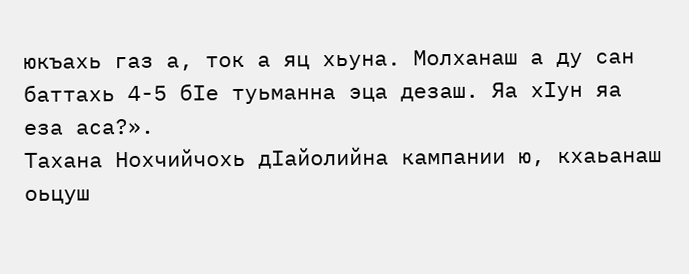юкъахь газ а, ток а яц хьуна. Молханаш а ду сан баттахь 4-5 бIе туьманна эца дезаш. Яа хIун яа еза аса?».
Тахана Нохчийчохь дIайолийна кампании ю, кхаьанаш оьцуш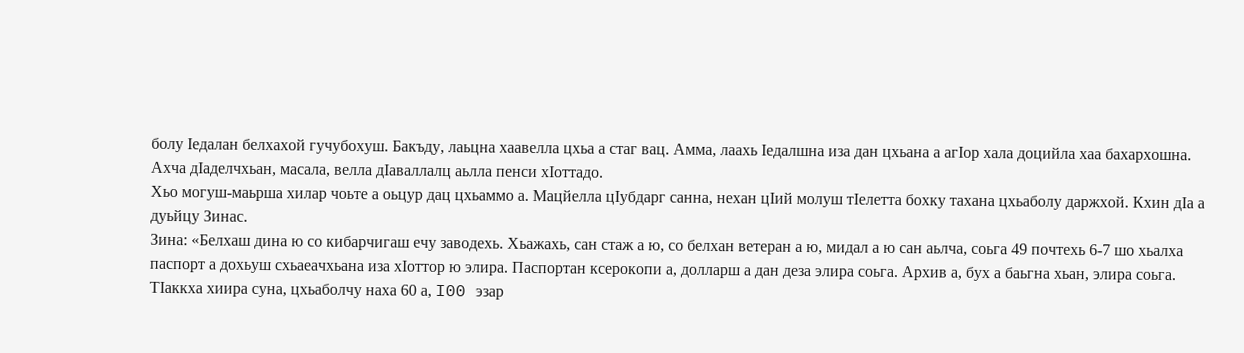болу Iедалан белхахой гучубохуш. Бакъду, лаьцна хаавелла цхьа а стаг вац. Амма, лаахь Iедалшна иза дан цхьана а агIор хала доцийла хаа бахархошна. Ахча дIаделчхьан, масала, велла дIаваллалц аьлла пенси хIоттадо.
Хьо могуш-маьрша хилар чоьте а оьцур дац цхьаммо а. Мацйелла цIубдарг санна, нехан цIий молуш тIелетта бохку тахана цхьаболу даржхой. Кхин дIа а дуьйцу Зинас.
Зина: «Белхаш дина ю со кибарчигаш ечу заводехь. Хьажахь, сан стаж а ю, со белхан ветеран а ю, мидал а ю сан аьлча, соьга 49 почтехь 6-7 шо хьалха паспорт а дохьуш схьаеачхьана иза хIоттор ю элира. Паспортан ксерокопи а, долларш а дан деза элира соьга. Архив а, бух а баьгна хьан, элира соьга. ТIаккха хиира суна, цхьаболчу наха 60 а, I00 эзар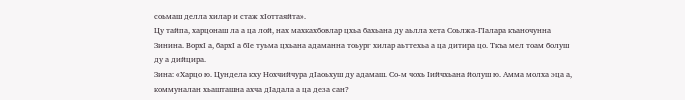соьмаш делла хилар и стаж хIоттаяйта».
Цу тайпа, харцонаш ла а ца лой, нах махкахбовлар цхьа бахьана ду аьлла хета Соьлжа-ГIалара къаночунна Зинина. ВорхI а, бархI а бIе туьма цхьана адаманна тоьург хилар аьттехьа а ца дитира цо. Ткъа мел тоам болуш ду а дийцира.
Зина: «Харцо ю. Цундела кху Нохчийчура дIаоьхуш ду адамаш. Со-м чохь Iийчхьана йолуш ю. Амма молха эца а, коммуналан хьашташна ахча дIадала а ца деза сан?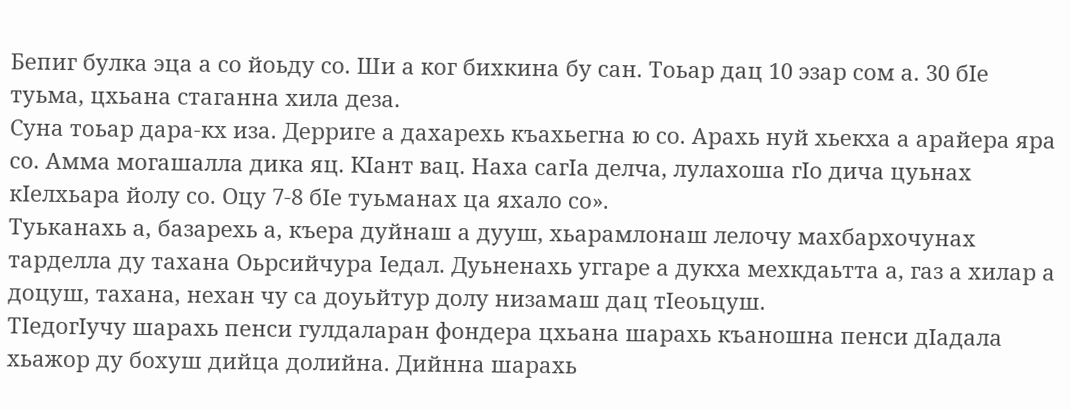Бепиг булка эца а со йоьду со. Ши а ког бихкина бу сан. Тоьар дац 10 эзар сом а. 30 бIе туьма, цхьана стаганна хила деза.
Суна тоьар дара-кх иза. Дерриге а дахарехь къахьегна ю со. Арахь нуй хьекха а арайера яра со. Амма могашалла дика яц. КIант вац. Наха сагIа делча, лулахоша гIо дича цуьнах кIелхьара йолу со. Оцу 7-8 бIе туьманах ца яхало со».
Туьканахь а, базарехь а, къера дуйнаш а дууш, хьарамлонаш лелочу махбархочунах тарделла ду тахана Оьрсийчура Iедал. Дуьненахь уггаре а дукха мехкдаьтта а, газ а хилар а доцуш, тахана, нехан чу са доуьйтур долу низамаш дац тIеоьцуш.
ТIедогIучу шарахь пенси гулдаларан фондера цхьана шарахь къаношна пенси дIадала хьажор ду бохуш дийца долийна. Дийнна шарахь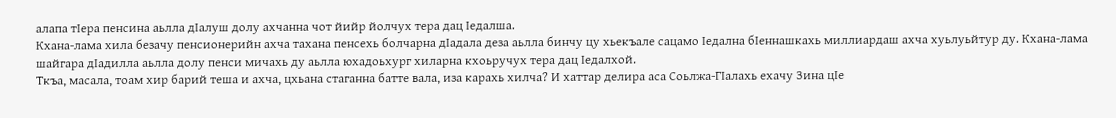алапа тIера пенсина аьлла дIалуш долу ахчанна чот йийр йолчух тера дац Iедалша.
Кхана-лама хила безачу пенсионерийн ахча тахана пенсехь болчарна дIадала деза аьлла бинчу цу хьекъале сацамо Iедална бIеннашкахь миллиардаш ахча хуьлуьйтур ду. Кхана-лама шайгара дIадилла аьлла долу пенси мичахь ду аьлла юхадоьхург хиларна кхоьручух тера дац Iедалхой.
Ткъа, масала, тоам хир барий теша и ахча, цхьана стаганна батте вала, иза карахь хилча? И хаттар делира аса Соьлжа-ГIалахь ехачу Зина цIе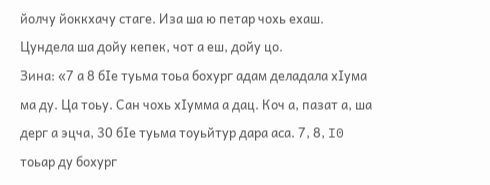йолчу йоккхачу стаге. Иза ша ю петар чохь ехаш. Цундела ша дойу кепек, чот а еш, дойу цо.
Зина: «7 а 8 бIе туьма тоьа бохург адам деладала хIума ма ду. Ца тоьу. Сан чохь хIумма а дац. Коч а, пазат а, ша дерг а эцча, 30 бIе туьма тоуьйтур дара аса. 7, 8, I0 тоьар ду бохург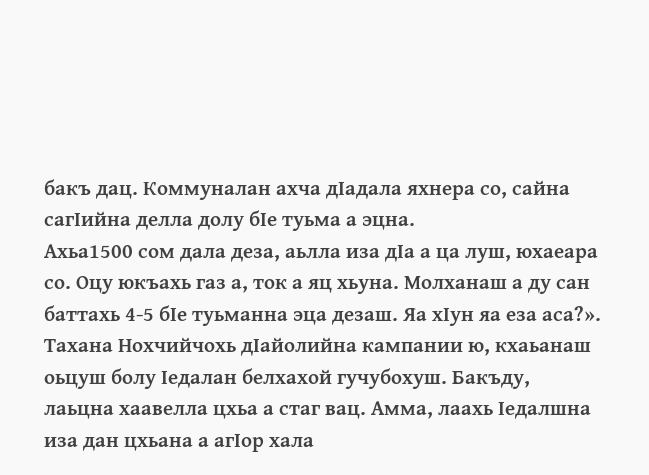бакъ дац. Коммуналан ахча дIадала яхнера со, сайна сагIийна делла долу бIе туьма а эцна.
Ахьа1500 сом дала деза, аьлла иза дIа а ца луш, юхаеара со. Оцу юкъахь газ а, ток а яц хьуна. Молханаш а ду сан баттахь 4-5 бIе туьманна эца дезаш. Яа хIун яа еза аса?».
Тахана Нохчийчохь дIайолийна кампании ю, кхаьанаш оьцуш болу Iедалан белхахой гучубохуш. Бакъду, лаьцна хаавелла цхьа а стаг вац. Амма, лаахь Iедалшна иза дан цхьана а агIор хала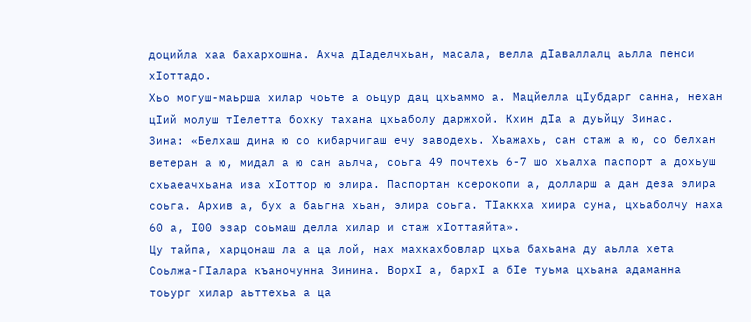доцийла хаа бахархошна. Ахча дIаделчхьан, масала, велла дIаваллалц аьлла пенси хIоттадо.
Хьо могуш-маьрша хилар чоьте а оьцур дац цхьаммо а. Мацйелла цIубдарг санна, нехан цIий молуш тIелетта бохку тахана цхьаболу даржхой. Кхин дIа а дуьйцу Зинас.
Зина: «Белхаш дина ю со кибарчигаш ечу заводехь. Хьажахь, сан стаж а ю, со белхан ветеран а ю, мидал а ю сан аьлча, соьга 49 почтехь 6-7 шо хьалха паспорт а дохьуш схьаеачхьана иза хIоттор ю элира. Паспортан ксерокопи а, долларш а дан деза элира соьга. Архив а, бух а баьгна хьан, элира соьга. ТIаккха хиира суна, цхьаболчу наха 60 а, I00 эзар соьмаш делла хилар и стаж хIоттаяйта».
Цу тайпа, харцонаш ла а ца лой, нах махкахбовлар цхьа бахьана ду аьлла хета Соьлжа-ГIалара къаночунна Зинина. ВорхI а, бархI а бIе туьма цхьана адаманна тоьург хилар аьттехьа а ца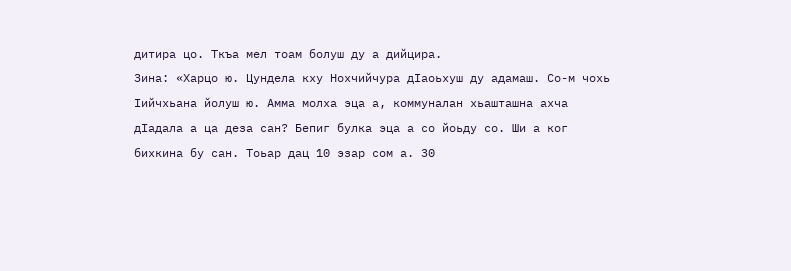дитира цо. Ткъа мел тоам болуш ду а дийцира.
Зина: «Харцо ю. Цундела кху Нохчийчура дIаоьхуш ду адамаш. Со-м чохь Iийчхьана йолуш ю. Амма молха эца а, коммуналан хьашташна ахча дIадала а ца деза сан? Бепиг булка эца а со йоьду со. Ши а ког бихкина бу сан. Тоьар дац 10 эзар сом а. 30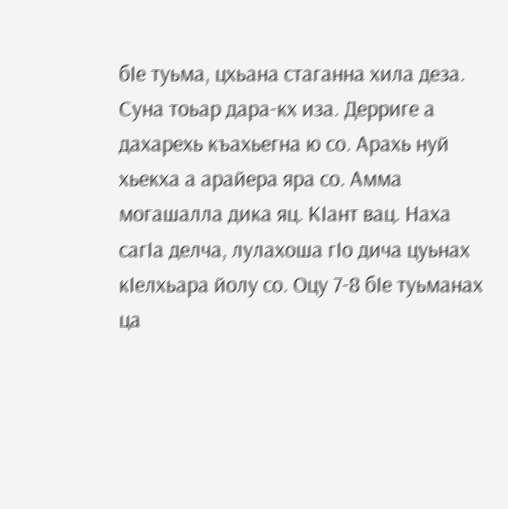бIе туьма, цхьана стаганна хила деза.
Суна тоьар дара-кх иза. Дерриге а дахарехь къахьегна ю со. Арахь нуй хьекха а арайера яра со. Амма могашалла дика яц. КIант вац. Наха сагIа делча, лулахоша гIо дича цуьнах кIелхьара йолу со. Оцу 7-8 бIе туьманах ца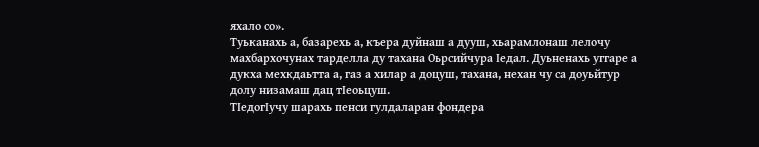яхало со».
Туьканахь а, базарехь а, къера дуйнаш а дууш, хьарамлонаш лелочу махбархочунах тарделла ду тахана Оьрсийчура Iедал. Дуьненахь уггаре а дукха мехкдаьтта а, газ а хилар а доцуш, тахана, нехан чу са доуьйтур долу низамаш дац тIеоьцуш.
ТIедогIучу шарахь пенси гулдаларан фондера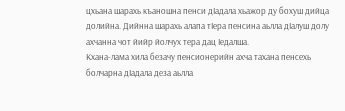цхьана шарахь къаношна пенси дIадала хьажор ду бохуш дийца долийна. Дийнна шарахь алапа тIера пенсина аьлла дIалуш долу ахчанна чот йийр йолчух тера дац Iедалша.
Кхана-лама хила безачу пенсионерийн ахча тахана пенсехь болчарна дIадала деза аьлла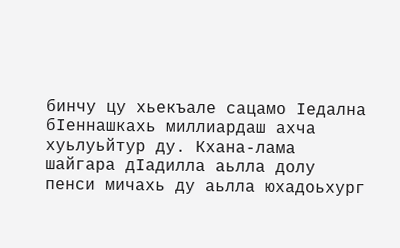бинчу цу хьекъале сацамо Iедална бIеннашкахь миллиардаш ахча хуьлуьйтур ду. Кхана-лама шайгара дIадилла аьлла долу пенси мичахь ду аьлла юхадоьхург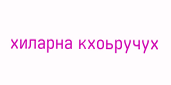хиларна кхоьручух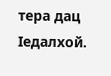тера дац Iедалхой.